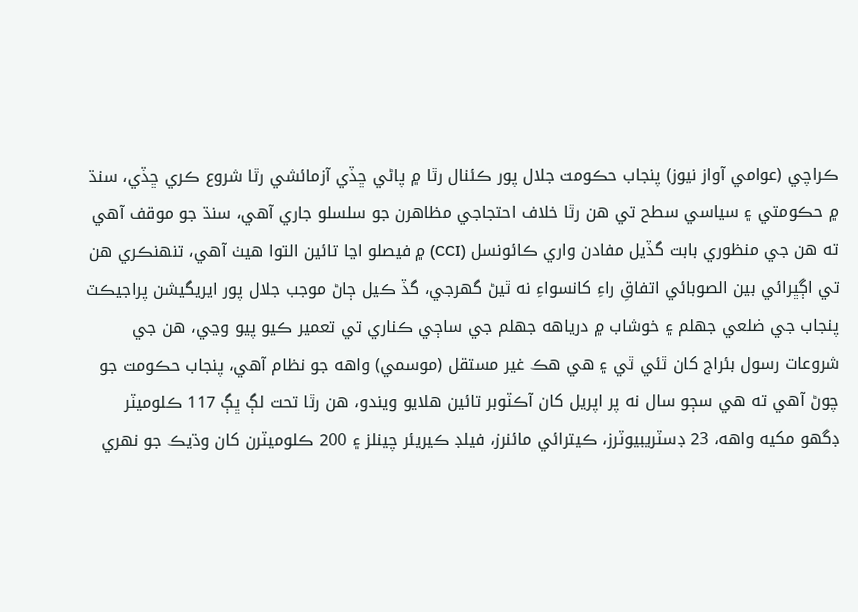ڪراچي (عوامي آواز نيوز) پنجاب حڪومت جلال پور ڪئنال رٿا ۾ پاڻي ڇڏي آزمائشي رٿا شروع ڪري ڇڏي، سنڌ ۾ حڪومتي ۽ سياسي سطح تي هن رٿا خلاف احتجاجي مظاهرن جو سلسلو جاري آهي، سنڌ جو موقف آهي ته هن جي منظوري بابت گڏيل مفادن واري ڪائونسل (CCI) ۾ فيصلو اڃا تائين التوا هيٺ آهي، تنهنڪري هن تي اڳڀرائي بين الصوبائي اتفاقِ راءِ کانسواءِ نه ٿيڻ گهرجي، گڏ ڪيل ڄاڻ موجب جلال پور ايريگيشن پراجيڪٽ پنجاب جي ضلعي جهلم ۽ خوشاب ۾ درياهه جهلم جي ساڄي ڪناري تي تعمير ڪيو پيو وڃي، هن جي شروعات رسول بئراج کان ٿئي ٿي ۽ هي هڪ غير مستقل (موسمي) واهه جو نظام آهي، پنجاب حڪومت جو چوڻ آهي ته هي سڄو سال نه پر اپريل کان آڪٽوبر تائين هلايو ويندو، هن رٿا تحت لڳ ڀڳ 117 ڪلوميٽر ڊگهو مکيه واهه، 23 ڊسٽريبيوٽرز، ڪيترائي مائنرز، فيلڊ ڪيريئر چينلز ۽ 200 ڪلوميٽرن کان وڌيڪ جو نهري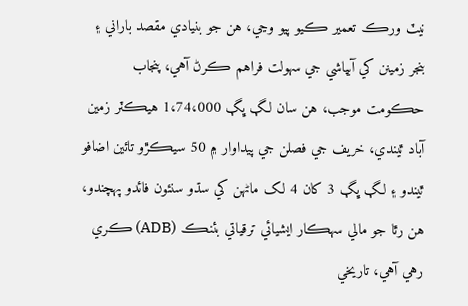نيٽ ورڪ تعمير ڪيو پيو وڃي، هن جو بنيادي مقصد باراني ۽ بنجر زمينن کي آبپاشي جي سهولت فراهم ڪرڻ آهي، پنجاب حڪومت موجب، هن سان لڳ ڀڳ 1،74،000 هيڪٽر زمين آباد ٿيندي، خريف جي فصلن جي پيداوار ۾ 50 سيڪڙو تائين اضافو ٿيندو ۽ لڳ ڀڳ 3 کان 4 لک ماڻهن کي سڌو سنئون فائدو پهچندو، هن رٿا جو مالي سهڪار ايشيائي ترقياتي بئنڪ (ADB) ڪري رهي آهي، تاريخي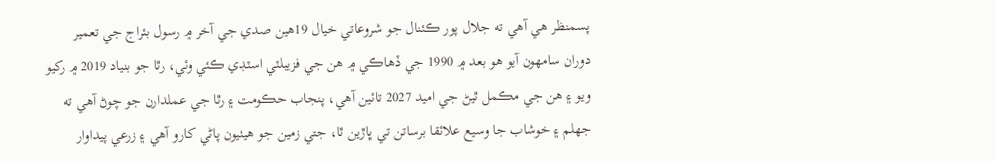پسمنظر هي آهي ته جلال پور ڪئنال جو شروعاتي خيال 19هين صدي جي آخر ۾ رسول بئراج جي تعمير دوران سامهون آيو هو بعد ۾ 1990 جي ڏهاڪي ۾ هن جي فزيبلٽي اسٽڊي ڪئي وئي، رٿا جو بنياد 2019 ۾ رکيو ويو ۽ هن جي مڪمل ٿيڻ جي اميد 2027 تائين آهي، پنجاب حڪومت ۽ رٿا جي عملدارن جو چوڻ آهي ته جهلم ۽ خوشاب جا وسيع علائقا برساتن تي ڀاڙين ٿا، جتي زمين جو هيٺيون پاڻي کارو آهي ۽ زرعي پيداوار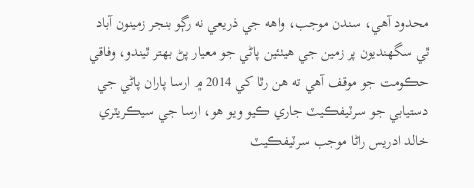محدود آهي، سندن موجب، واهه جي ذريعي نه رڳو بنجر زمينون آباد ٿي سگهنديون پر زمين جي هيٺئين پاڻي جو معيار پڻ بهتر ٿيندو، وفاقي حڪومت جو موقف آهي ته هن رٿا کي 2014 ۾ ارسا پاران پاڻي جي دستيابي جو سرٽيفڪيٽ جاري ڪيو ويو هو، ارسا جي سيڪريٽري خالد ادريس راڻا موجب سرٽيفڪيٽ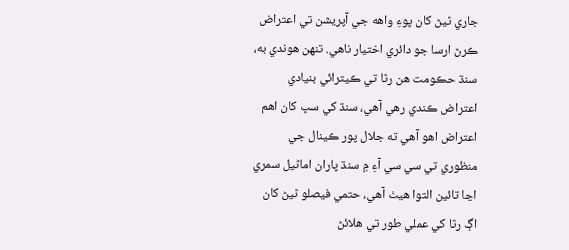جاري ٿيڻ کان پوءِ واهه جي آپريشن تي اعتراض ڪرڻ ارسا جو دائري اختيار ناهي. تنهن هوندي به، سنڌ حڪومت هن رٿا تي ڪيترائي بنيادي اعتراض ڪندي رهي آهي، سنڌ کي سڀ کان اهم اعتراض اهو آهي ته جلال پور ڪينال جي منظوري تي سي سي آءِ ۾ سنڌ پاران اماڻيل سمري اڃا تائين التوا هيٺ آهي، حتمي فيصلو ٿيڻ کان اڳ رٿا کي عملي طور تي هلائڻ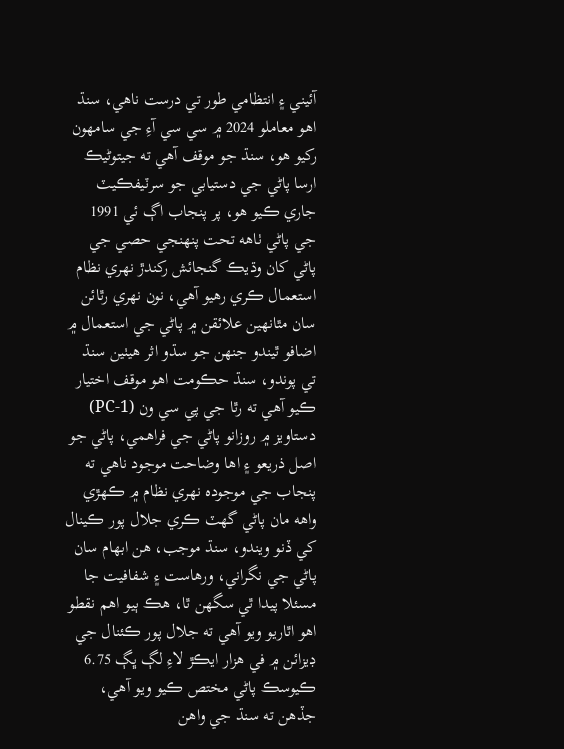آئيني ۽ انتظامي طور تي درست ناهي، سنڌ اهو معاملو 2024 ۾ سي سي آءِ جي سامهون رکيو هو، سنڌ جو موقف آهي ته جيتوڻيڪ ارسا پاڻي جي دستيابي جو سرٽيفڪيٽ جاري ڪيو هو، پر پنجاب اڳ ئي 1991 جي پاڻي ٺاهه تحت پنهنجي حصي جي پاڻي کان وڌيڪ گنجائش رکندڙ نهري نظام استعمال ڪري رهيو آهي، نون نهري رٿائن سان مٿانهين علائقن ۾ پاڻي جي استعمال ۾ اضافو ٿيندو جنهن جو سڌو اثر هيٺين سنڌ تي پوندو، سنڌ حڪومت اهو موقف اختيار ڪيو آهي ته رٿا جي پي سي ون (PC-1) دستاويز ۾ روزانو پاڻي جي فراهمي، پاڻي جو اصل ذريعو ۽ اها وضاحت موجود ناهي ته پنجاب جي موجوده نهري نظام ۾ ڪهڙي واهه مان پاڻي گهٽ ڪري جلال پور ڪينال کي ڏنو ويندو، سنڌ موجب، هن ابهام سان پاڻي جي نگراني، ورهاست ۽ شفافيت جا مسئلا پيدا ٿي سگهن ٿا، هڪ ٻيو اهم نقطو اهو اٿاريو ويو آهي ته جلال پور ڪئنال جي ڊيزائن ۾ في هزار ايڪڙ لاءِ لڳ ڀڳ 6.75 ڪيوسڪ پاڻي مختص ڪيو ويو آهي، جڏهن ته سنڌ جي واهن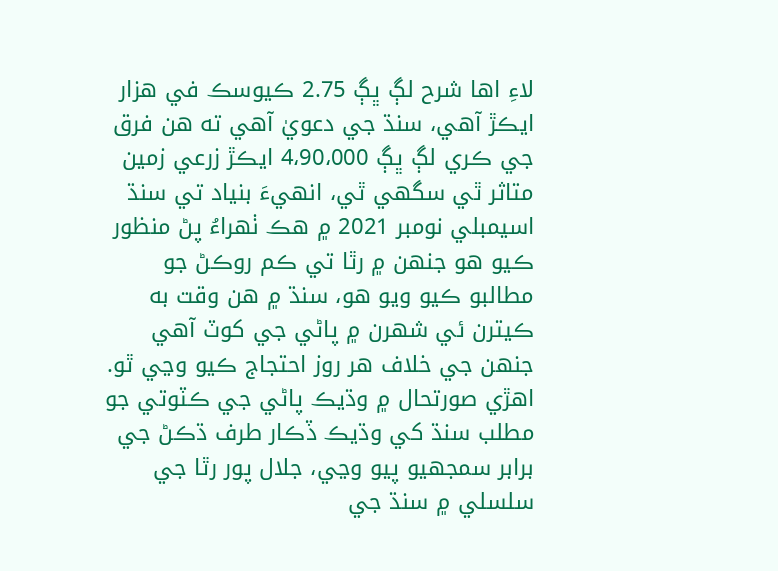لاءِ اها شرح لڳ ڀڳ 2.75 ڪيوسڪ في هزار ايڪڙ آهي، سنڌ جي دعويٰ آهي ته هن فرق جي ڪري لڳ ڀڳ 4،90،000 ايڪڙ زرعي زمين متاثر ٿي سگهي ٿي، انهيءَ بنياد تي سنڌ اسيمبلي نومبر 2021 ۾ هڪ ٺهراءُ پڻ منظور ڪيو هو جنهن ۾ رٿا تي ڪم روڪڻ جو مطالبو ڪيو ويو هو، سنڌ ۾ هن وقت به ڪيترن ئي شهرن ۾ پاڻي جي کوٽ آهي جنهن جي خلاف هر روز احتجاج ڪيو وڃي ٿو. اهڙي صورتحال ۾ وڌيڪ پاڻي جي ڪٽوتي جو مطلب سنڌ کي وڌيڪ ڏڪار طرف ڌڪڻ جي برابر سمجهيو پيو وڃي، جلال پور رٿا جي سلسلي ۾ سنڌ جي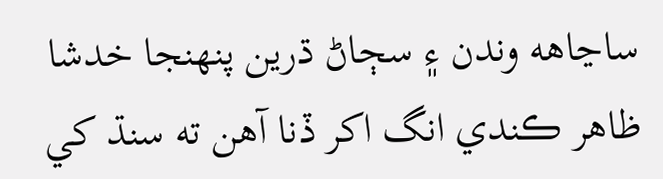ساڃاهه وندن ۽ سڄاڻ ڌرين پنهنجا خدشا ظاهر ڪندي انگ اکر ڏنا آهن ته سنڌ کي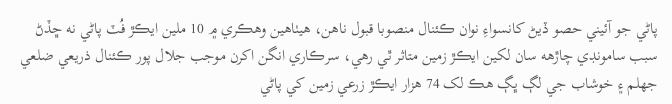پاڻي جو آئيني حصو ڏيڻ کانسواءِ نوان ڪئنال منصوبا قبول ناهن، هيٺاهين وهڪري ۾ 10 ملين ايڪڙ فُٽ پاڻي نه ڇڏڻ سبب سامونڊي چاڙهه سان لکين ايڪڙ زمين متاثر ٿي رهي، سرڪاري انگن اکرن موجب جلال پور ڪئنال ذريعي ضلعي جهلم ۽ خوشاب جي لڳ ڀڳ هڪ لک 74 هزار ايڪڙ زرعي زمين کي پاڻي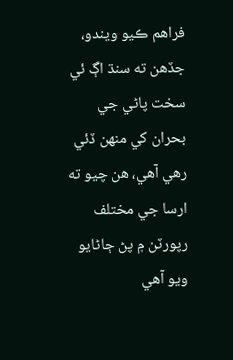فراهم ڪيو ويندو، جڏهن ته سنڌ اڳ ئي سخت پاڻي جي بحران کي منهن ڏئي رهي آهي، هن چيو ته ارسا جي مختلف رپورٽن ۾ پڻ ڄاڻايو ويو آهي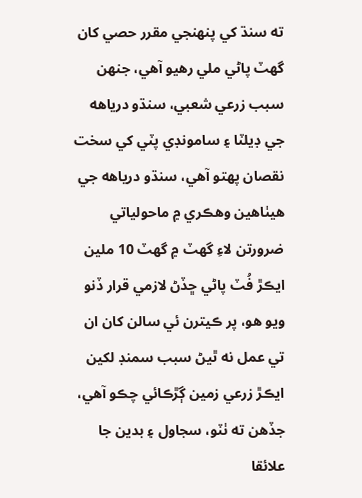ته سنڌ کي پنهنجي مقرر حصي کان گهٽ پاڻي ملي رهيو آهي، جنهن سبب زرعي شعبي، سنڌو درياهه جي ڊيلٽا ۽ سامونڊي پٽي کي سخت نقصان پهتو آهي، سنڌو درياهه جي هيٺاهين وهڪري ۾ ماحولياتي ضرورتن لاءِ گهٽ ۾ گهٽ 10 ملين ايڪڙ فُٽ پاڻي ڇڏڻ لازمي قرار ڏنو ويو هو، پر ڪيترن ئي سالن کان ان تي عمل نه ٿيڻ سبب سمنڊ لکين ايڪڙ زرعي زمين ڳڙڪائي چڪو آهي، جڏهن ته ٺٽو، سجاول ۽ بدين جا علائقا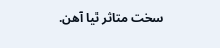سخت متاثر ٿيا آهن.